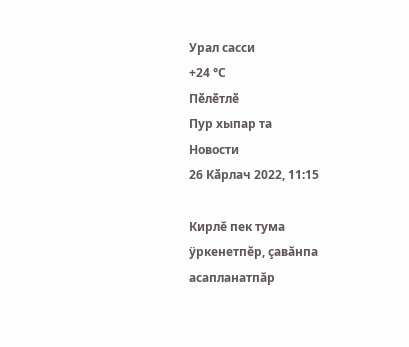Урал сасси
+24 °С
Пӗлӗтлӗ
Пур хыпар та
Новости
26 Кӑрлач 2022, 11:15

Кирлĕ пек тума ÿркенетпĕр, çавăнпа асапланатпăр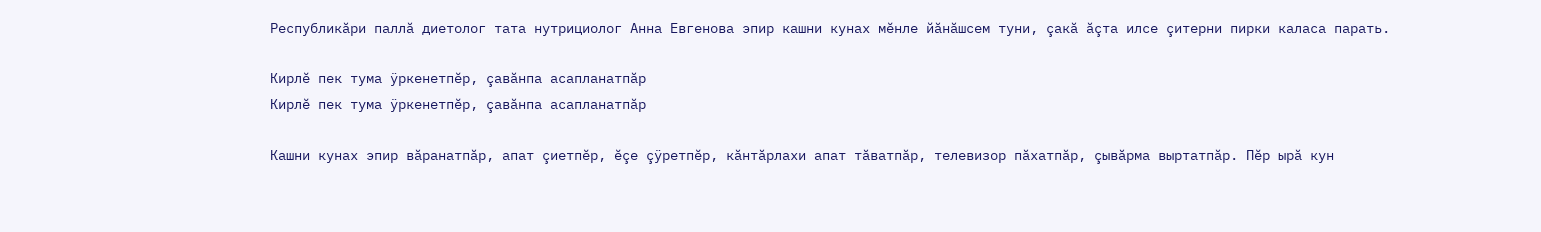Республикăри паллă диетолог тата нутрициолог Анна Евгенова эпир кашни кунах мĕнле йăнăшсем туни, çакă ăçта илсе çитерни пирки каласа парать.

Кирлĕ пек тума ÿркенетпĕр, çавăнпа асапланатпăр
Кирлĕ пек тума ÿркенетпĕр, çавăнпа асапланатпăр

Кашни кунах эпир вăранатпăр, апат çиетпĕр, ĕçе çÿретпĕр, кăнтăрлахи апат тăватпăр, телевизор пăхатпăр, çывăрма выртатпăр. Пĕр ырă кун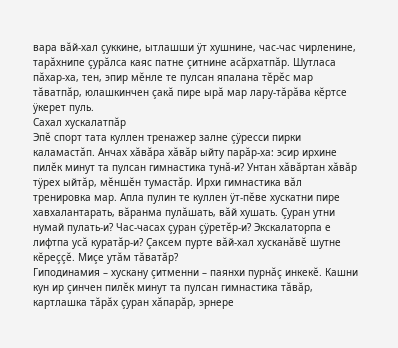вара вăй-хал çуккине, ытлашши ÿт хушнине, час-час чирленине, тарăхнипе çурăлса каяс патне çитнине асăрхатпăр. Шутласа пăхар-ха, тен, эпир мĕнле те пулсан япалана тĕрĕс мар тăватпăр, юлашкинчен çакă пире ырă мар лару-тăрăва кĕртсе ÿкерет пуль.
Сахал хускалатпăр
Эпĕ спорт тата куллен тренажер залне çÿресси пирки каламастăп. Анчах хăвăра хăвăр ыйту парăр-ха: эсир ирхине пилĕк минут та пулсан гимнастика тунă-и? Унтан хăвăртан хăвăр тÿрех ыйтăр, мĕншĕн тумастăр. Ирхи гимнастика вăл тренировка мар. Апла пулин те куллен ÿт-пĕве хускатни пире хавхалантарать, вăранма пулăшать, вăй хушать. Çуран утни нумай пулать-и? Час-часах çуран çÿретĕр-и? Экскалаторпа е лифтпа усă куратăр-и? Çаксем пурте вăй-хал хусканăвĕ шутне кĕреççĕ. Миçе утăм тăватăр?
Гиподинамия – хускану çитменни – паянхи пурнăç инкекĕ. Кашни кун ир çинчен пилĕк минут та пулсан гимнастика тăвăр, картлашка тăрăх çуран хăпарăр, эрнере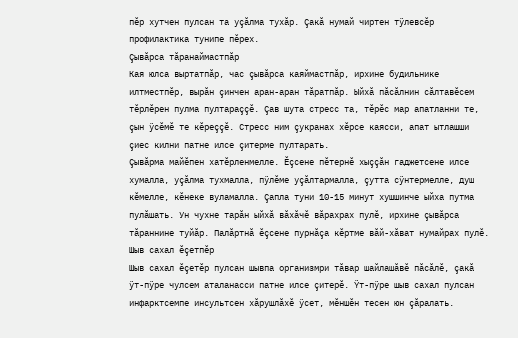пĕр хутчен пулсан та уçăлма тухăр. Çакă нумай чиртен тÿлевсĕр профилактика тунипе пĕрех.
Çывăрса тăранаймастпăр
Кая юлса выртатпăр, час çывăрса каяймастпăр, ирхине будильнике илтместпĕр, вырăн çинчен аран-аран тăратпăр. Ыйхă пăсăлнин сăлтавĕсем тĕрлĕрен пулма пултараççĕ. Çав шута стресс та, тĕрĕс мар апатланни те, çын ÿсĕмĕ те кĕреççĕ. Стресс ним çукранах хĕрсе каясси, апат ытлашши çиес килни патне илсе çитерме пултарать.
Çывăрма майĕпен хатĕрленмелле. Ĕçсене пĕтернĕ хыççăн гаджетсене илсе хумалла, уçăлма тухмалла, пÿлĕме уçăлтармалла, çутта сÿнтермелле, душ кĕмелле, кĕнеке вуламалла. Çапла туни 10-15 минут хушшинче ыйха путма пулăшать. Ун чухне тарăн ыйхă вăхăчĕ вăрахрах пулĕ, ирхине çывăрса тăраннине туйăр. Палăртнă ĕçсене пурнăçа кĕртме вăй-хăват нумайрах пулĕ.
Шыв сахал ĕçетпĕр
Шыв сахал ĕçетĕр пулсан шывпа организмри тăвар шайлашăвĕ пăсăлĕ, çакă ÿт-пÿре чулсем аталанасси патне илсе çитерĕ. Ÿт-пÿре шыв сахал пулсан инфарктсемпе инсультсен хăрушлăхĕ ÿсет, мĕншĕн тесен юн çăралать.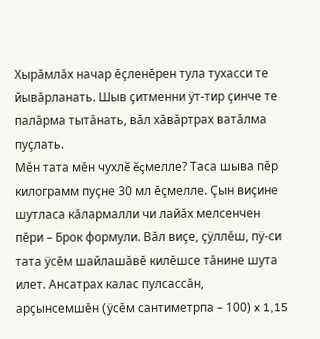Хырăмлăх начар ĕçленĕрен тула тухасси те йывăрланать. Шыв çитменни ÿт-тир çинче те палăрма тытăнать, вăл хăвăртрах ватăлма пуçлать.
Мĕн тата мĕн чухлĕ ĕçмелле? Таса шыва пĕр килограмм пуçне 30 мл ĕçмелле. Çын виçине шутласа кăлармалли чи лайăх мелсенчен пĕри – Брок формули. Вăл виçе, çÿллĕш, пÿ-си тата ÿсĕм шайлашăвĕ килĕшсе тăнине шута илет. Ансатрах калас пулсассăн, арçынсемшĕн (ÿсĕм сантиметрпа – 100) x 1,15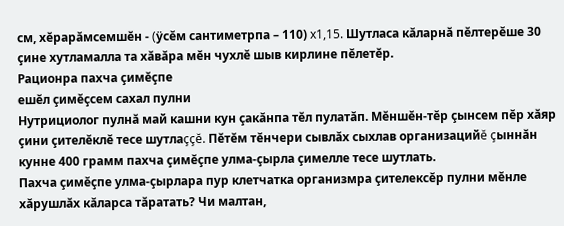см, хĕрарăмсемшĕн - (ÿсĕм сантиметрпа – 110) x1,15. Шутласа кăларнă пĕлтерĕше 30 çине хутламалла та хăвăра мĕн чухлĕ шыв кирлине пĕлетĕр.
Рационра пахча çимĕçпе
ешĕл çимĕçсем сахал пулни
Нутрициолог пулнă май кашни кун çакăнпа тĕл пулатăп. Мĕншĕн-тĕр çынсем пĕр хăяр çини çителĕклĕ тесе шутлаççĕ. Пĕтĕм тĕнчери сывлăх сыхлав организацийĕ çыннăн кунне 400 грамм пахча çимĕçпе улма-çырла çимелле тесе шутлать.
Пахча çимĕçпе улма-çырлара пур клетчатка организмра çителексĕр пулни мĕнле хăрушлăх кăларса тăратать? Чи малтан,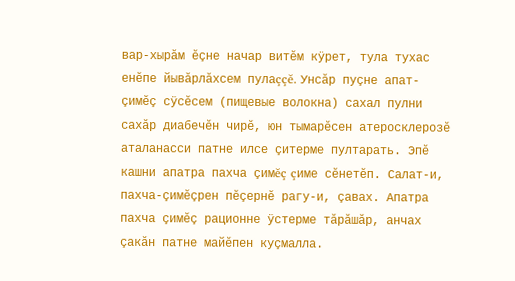вар-хырăм ĕçне начар витĕм кÿрет, тула тухас енĕпе йывăрлăхсем пулаççĕ. Унсăр пуçне апат-çимĕç сÿсĕсем (пищевые волокна) сахал пулни сахăр диабечĕн чирĕ, юн тымарĕсен атеросклерозĕ аталанасси патне илсе çитерме пултарать. Эпĕ кашни апатра пахча çимĕç çиме сĕнетĕп. Салат-и, пахча-çимĕçрен пĕçернĕ рагу-и, çавах. Апатра пахча çимĕç рационне ÿстерме тăрăшăр, анчах çакăн патне майĕпен куçмалла.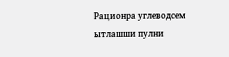Рационра углеводсем ытлашши пулни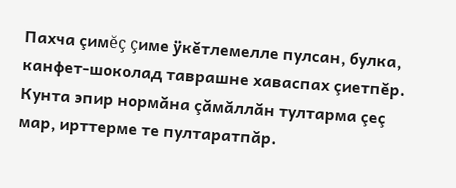Пахча çимĕç çиме ÿкĕтлемелле пулсан, булка, канфет-шоколад таврашне хаваспах çиетпĕр. Кунта эпир нормăна çăмăллăн тултарма çеç мар, ирттерме те пултаратпăр.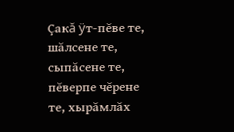Çакă ÿт-пĕве те, шăлсене те, сыпăсене те, пĕверпе чĕрене те, хырăмлăх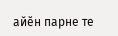айĕн парне те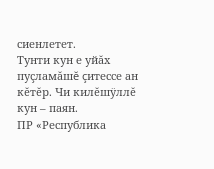сиенлетет.
Тунти кун е уйăх пуçламăшĕ çитессе ан кĕтĕр. Чи килĕшÿллĕ кун – паян.
ПР «Республика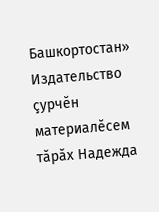Башкортостан» Издательство çурчĕн материалĕсем тăрăх Надежда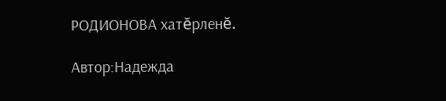РОДИОНОВА хатĕрленĕ.

Автор:Надежда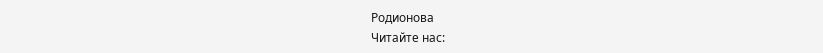Родионова
Читайте нас: